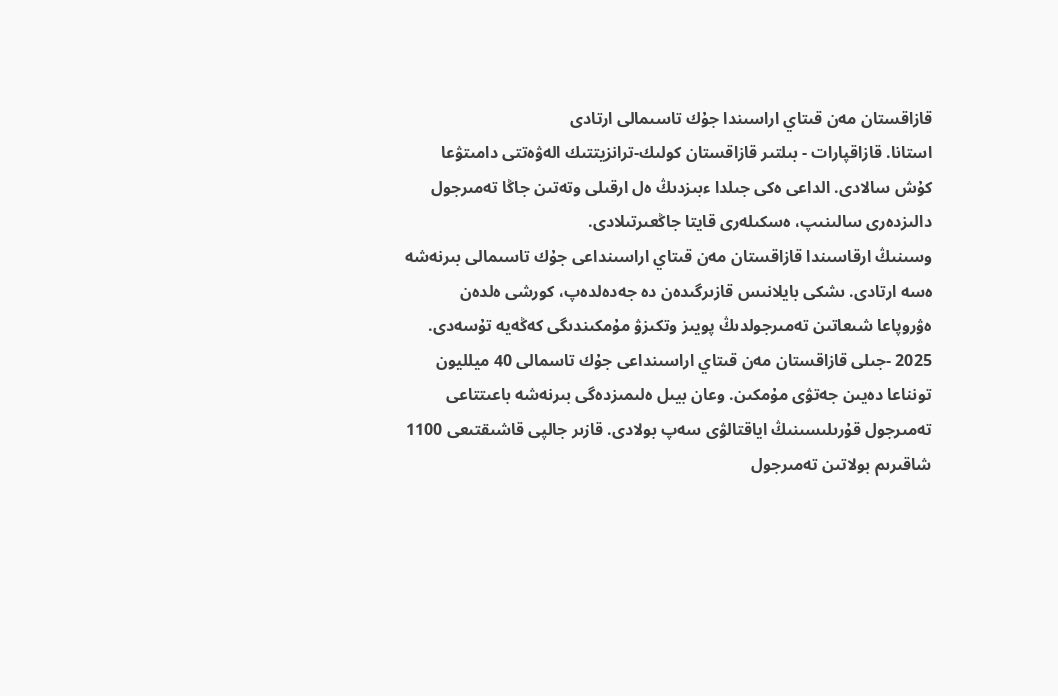قازاقستان مەن قىتاي اراسىندا جۇك تاسىمالى ارتادى
استانا. قازاقپارات - بىلتىر قازاقستان كولىك-ترانزيتتىك الەۋەتتى دامىتۋعا كۇش سالادى. الداعى ەكى جىلدا ءبىزدىڭ ەل ارقىلى وتەتىن جاڭا تەمىرجول دالىزدەرى سالىنىپ، ەسكىلەرى قايتا جاڭعىرتىلادى.
وسىنىڭ ارقاسىندا قازاقستان مەن قىتاي اراسىنداعى جۇك تاسىمالى بىرنەشە ەسە ارتادى. ىشكى بايلانىس قازىرگىدەن دە جەدەلدەپ، كورشى ەلدەن ەۋروپاعا شىعاتىن تەمىرجولدىڭ پويىز وتكىزۋ مۇمكىندىگى كەڭەيە تۇسەدى.
2025 -جىلى قازاقستان مەن قىتاي اراسىنداعى جۇك تاسمالى 40 ميلليون تونناعا دەيىن جەتۋى مۇمكىن. وعان بيىل ەلىمىزدەگى بىرنەشە باعىتتاعى تەمىرجول قۇرىلىسىنىڭ اياقتالۋى سەپ بولادى. قازىر جالپى قاشىقتىعى 1100 شاقىرىم بولاتىن تەمىرجول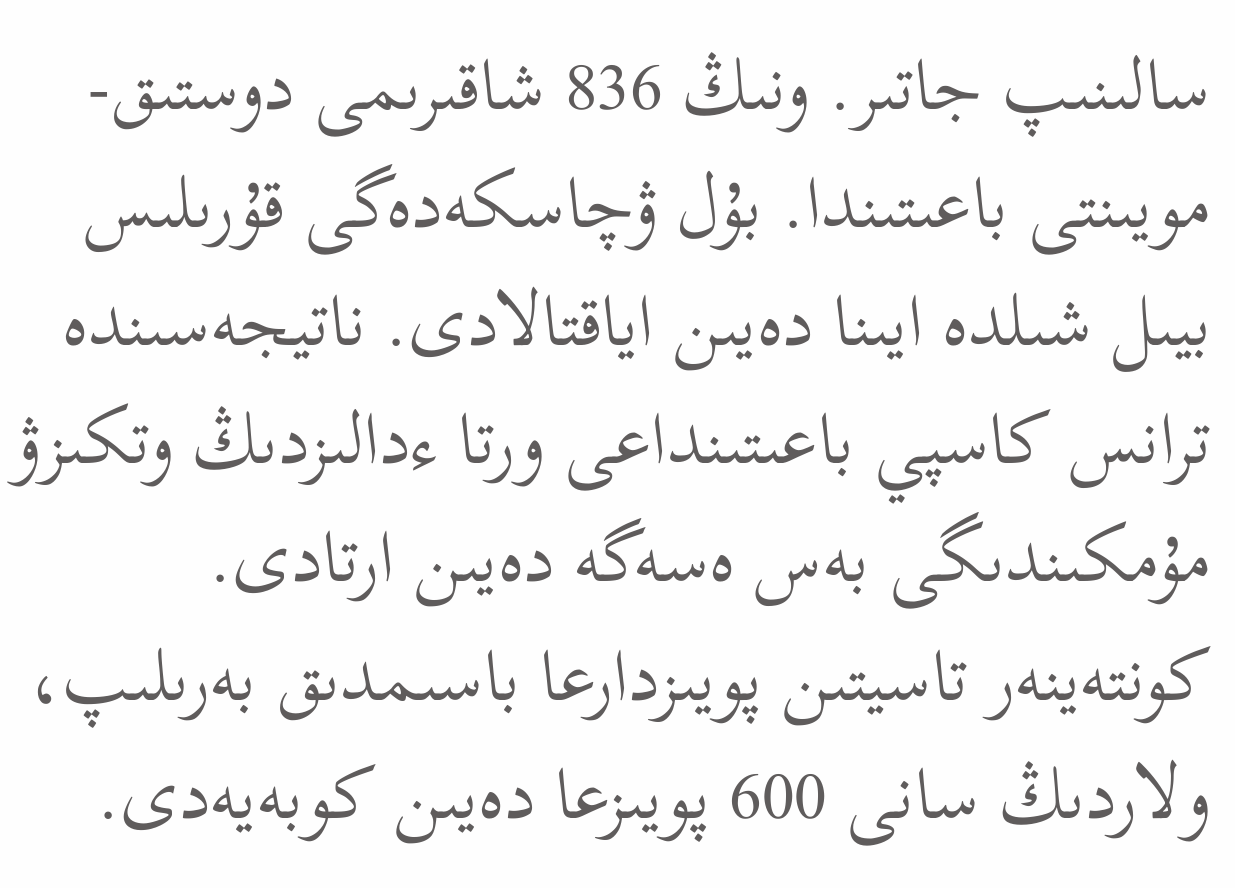سالىنىپ جاتىر. ونىڭ 836 شاقىرىمى دوستىق- مويىنتى باعىتىندا. بۇل ۋچاسكەدەگى قۇرىلىس بيىل شىلدە ايىنا دەيىن اياقتالادى. ناتيجەسىندە ترانس كاسپي باعىتىنداعى ورتا ءدالىزدىڭ وتكىزۋ مۇمكىندىگى بەس ەسەگە دەيىن ارتادى. كونتەينەر تاسيتىن پويىزدارعا باسىمدىق بەرىلىپ، ولاردىڭ سانى 600 پويىزعا دەيىن كوبەيەدى.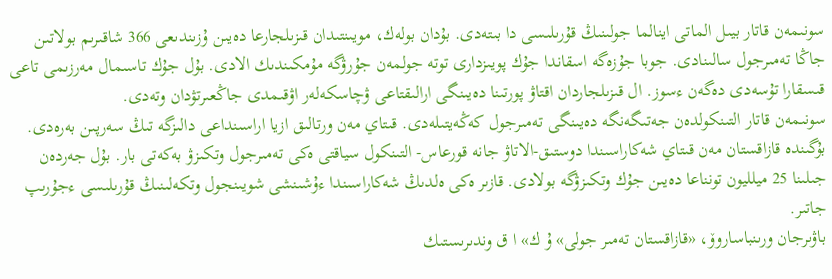سونىمەن قاتار بيىل الماتى اينالما جولىنىڭ قۇرىلىسى دا بىتەدى. بۇدان بولەك، مويىنتىدان قىزىلجارعا دەيىن ۇزىندىعى 366 شاقىرىم بولاتىن جاڭا تەمىرجول سالىنادى. جوبا جۇزەگە اسقاندا جۇك پويىزدارى توتە جولمەن جۇرۋگە مۇمكىندىك الادى. بۇل جۇك تاسىمال مەرزىمى تاعى قىسقارا تۇسەدى دەگەن ءسوز. ال قىزىلجاردان اقتاۋ پورتىنا دەيىنگى ارالىقتاعى ۋچاسكەلەر اۋقىمدى جاڭعىرتۋدان وتەدى.
سونىمەن قاتار التىنكولدەن جەتىگەنگە دەيىنگى تەمىرجول كەڭەيتىلەدى. قىتاي مەن ورتالىق ازيا اراسىنداعى دالىزگە تىڭ سەرپىن بەرەدى. بۇگىندە قازاقستان مەن قىتاي شەكاراسىندا دوستىق-الاتاۋ جانە قورعاس- التىنكول سياقتى ەكى تەمىرجول وتكىزۋ بەكەتى بار. بۇل جەردەن جىلىنا 25 ميلليون تونناعا دەيىن جۇك وتكىزۋگە بولادى. قازىر ەكى ەلدىڭ شەكاراسىندا ءۇشىنشى شويىنجول وتكەلىنىڭ قۇرىلىسى ءجۇرىپ جاتىر.
باۋىرجان ورىنباساروۆ، «قازاقستان تەمىر جولى» ۇ ك» ا ق وندىرىستىك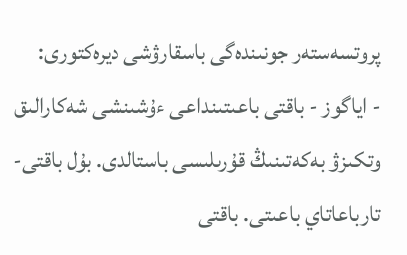پروتسەستەر جونىندەگى باسقارۋشى ديرەكتورى:
- اياگوز - باقتى باعىتىنداعى ءۇشىنشى شەكارالىق وتكىزۋ بەكەتىنىڭ قۇرىلىسى باستالدى. بۇل باقتى-تارباعاتاي باعىتى. باقتى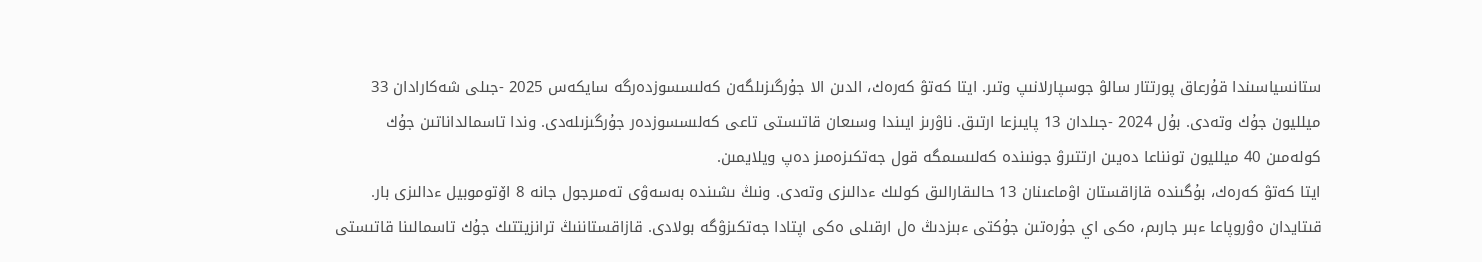ستانسياسىندا قۇرعاق پورتتار سالۋ جوسپارلانىپ وتىر. ايتا كەتۋ كەرەك، الدىن الا جۇرگىزىلگەن كەلىسسوزدەرگە سايكەس 2025 -جىلى شەكارادان 33 ميلليون جۇك وتەدى. بۇل 2024 -جىلدان 13 پايىزعا ارتىق. ناۋرىز ايىندا وسىعان قاتىستى تاعى كەلىسسوزدەر جۇرگىزىلەدى. وندا تاسمالداناتىن جۇك كولەمىن 40 ميلليون تونناعا دەيىن ارتتىرۋ جونىندە كەلىسىمگە قول جەتكىزەمىز دەپ ويلايمىن.
ايتا كەتۋ كەرەك، بۇگىندە قازاقستان اۋماعىنان 13 حالىقارالىق كولىك ءدالىزى وتەدى. ونىڭ ىشىندە بەسەۋى تەمىرجول جانە 8 اۆتوموبيل ءدالىزى بار. قىتايدان ەۋروپاعا ءبىر جارىم، ەكى اي جۇرەتىن جۇكتى ءبىزدىڭ ەل ارقىلى ەكى اپتادا جەتكىزۋگە بولادى. قازاقستاننىڭ ترانزيتتىك جۇك تاسمالىنا قاتىستى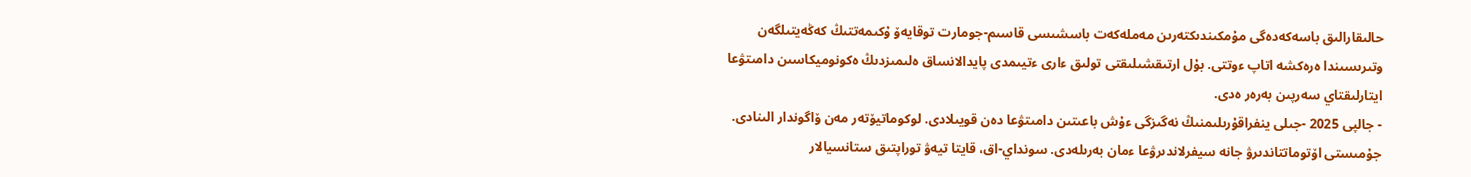حالىقارالىق باسەكەدەگى مۇمكىندىكتەرىن مەملەكەت باسشىسى قاسىم-جومارت توقايەۆ ۇكىمەتتىڭ كەڭەيتىلگەن وتىرىسىندا ەرەكشە اتاپ ءوتتى. بۇل ارتىقشىلىقتى تولىق ءارى ءتيىمدى پايدالانساق ەلىمىزدىڭ ەكونوميكاسىن دامىتۋعا ايتارلىقتاي سەرپىن بەرەر ەدى.
- جالپى 2025 -جىلى ينفراقۇرىلىمنىڭ نەگىزگى ءۇش باعىتىن دامىتۋعا دەن قويىلادى. لوكوماتيۆتەر مەن ۆاگوندار الىنادى. جۇمىستى اۆتوماتتاندىرۋ جانە سيفرلاندىرۋعا ءمان بەرىلەدى. سونداي-اق، قايتا تيەۋ توراپتىق ستانسيالار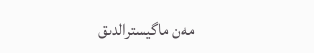مەن ماگيسترالدىق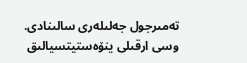تەمىرجول جەلىلەرى سالىنادى. وسى ارقىلى ينۆەستيتسيالىق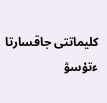كليماتتى جاقسارتا ءتۇسۋ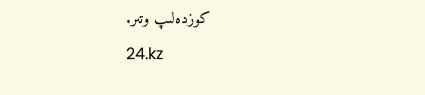كوزدەلىپ وتىر.
24.kz